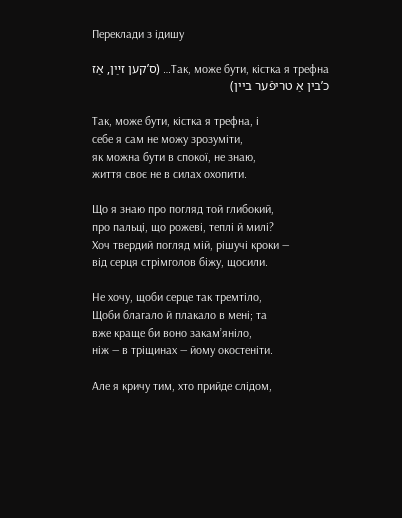Переклади з ідишу

Так, може бути, кістка я трефна… (ס’קען זײַן, אַז כ’בין אַ טריפֿער ביין)

Так, може бути, кістка я трефна, і
себе я сам не можу зрозуміти,
як можна бути в спокої, не знаю,
життя своє не в силах охопити.

Що я знаю про погляд той глибокий,
про пальці, що рожеві, теплі й милі?
Хоч твердий погляд мій, рішучі кроки —
від серця стрімголов біжу, щосили.

Не хочу, щоби серце так тремтіло,
Щоби благало й плакало в мені; та
вже краще би воно закам’яніло,
ніж — в тріщинах — йому окостеніти.

Але я кричу тим, хто прийде слідом,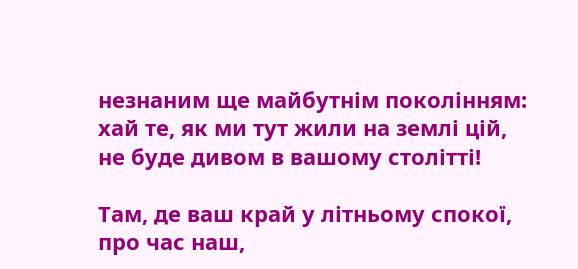незнаним ще майбутнім поколінням:
хай те, як ми тут жили на землі цій,
не буде дивом в вашому столітті!

Там, де ваш край у літньому спокої,
про час наш,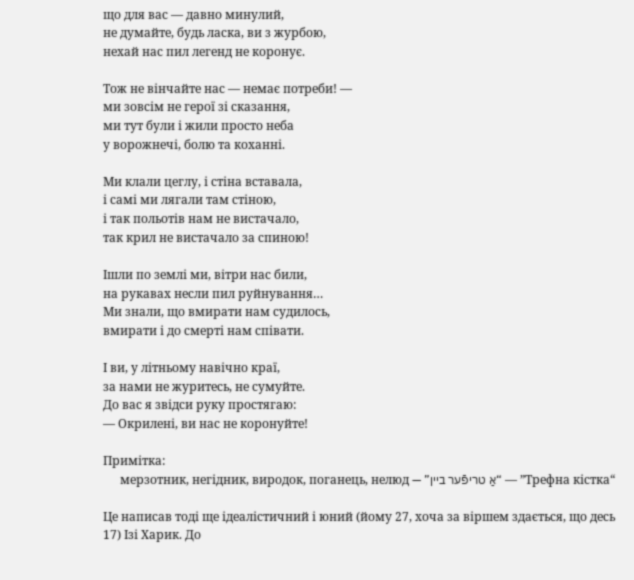що для вас — давно минулий,
не думайте, будь ласка, ви з журбою,
нехай нас пил легенд не коронує.

Тож не вінчайте нас — немає потреби! —
ми зовсім не герої зі сказання,
ми тут були і жили просто неба
у ворожнечі, болю та коханні.

Ми клали цеглу, і стіна вставала,
і самі ми лягали там стіною,
і так польотів нам не вистачало,
так крил не вистачало за спиною!

Ішли по землі ми, вітри нас били,
на рукавах несли пил руйнування…
Ми знали, що вмирати нам судилось,
вмирати і до смерті нам співати.

І ви, у літньому навічно краї,
за нами не журитесь, не сумуйте.
До вас я звідси руку простягаю:
— Окрилені, ви нас не коронуйте!

Примітка:
“Трефна кістка” — “אַ טריפֿער ביין” — мерзотник, негідник, виродок, поганець, нелюд

Це написав тоді ще ідеалістичний і юний (йому 27, хоча за віршем здається, що десь 17) Ізі Харик. До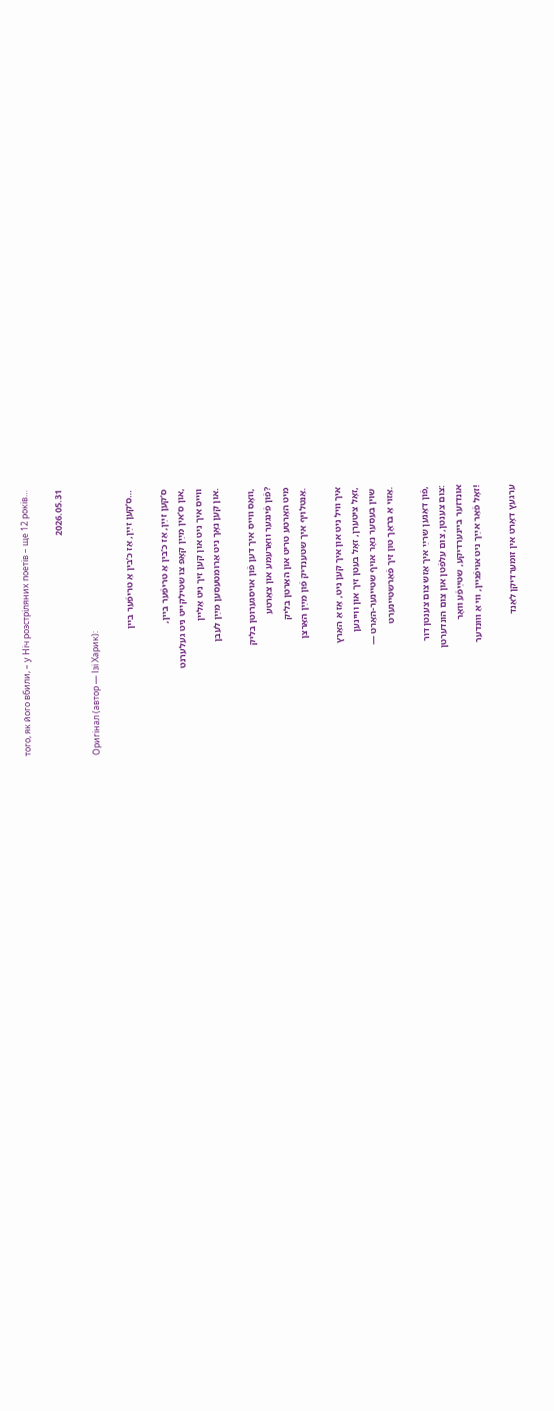того, як його вбили, – у Ніч розстріляних поетів – ще 12 років…

2026.05.31

Оригінал (автор — Ізі Харик):

…ס’קען זײַן, אַז כ’בין אַ טריפֿער ביין

ס’קען זײַן, אַז כ’בין אַ טריפֿער ביין,
,און ס’אין מײַן קאָפּ צו שטילקײט ניט געלערנט
ווייס איך ניט און קען זיך ניט אַליין
.און קען נאָך ניט אַרומטעסען מײַן לעבן

,װאָס ווייס איך דען פֿון אויסגערוטן בליק
?פֿון פֿינגער וואַרעמע און צאַרטע
מיט האַרטע טריט און האַרטן בליק
.אַנטלויף איך שטענדיק פֿון מײַן האַרצן

איך וויל ניט און איך קען ניט, אַז אַ האַרץ
,זאָל ציטערן, זאָל בעטן זיך און וויינען
 שוין בעסער נאָר אויף שטיינער-האַרט —
.אַזוי אַ בראָך טון זיך פֿאַרשטיינערט

,פֿון דאַנען שרײַ איך אַזש צום צענטן דור
:צום צענטן, צום עלפֿטן און צום הונדערטן
אונדזער ביינערדיקע, שטײַפֿע וואָר
!זאָל פֿאַר אײַך ניט אויפֿגיין, װי אַ װוּנדער

ערגעץ דאָרט אין זומערדיקן לאַנד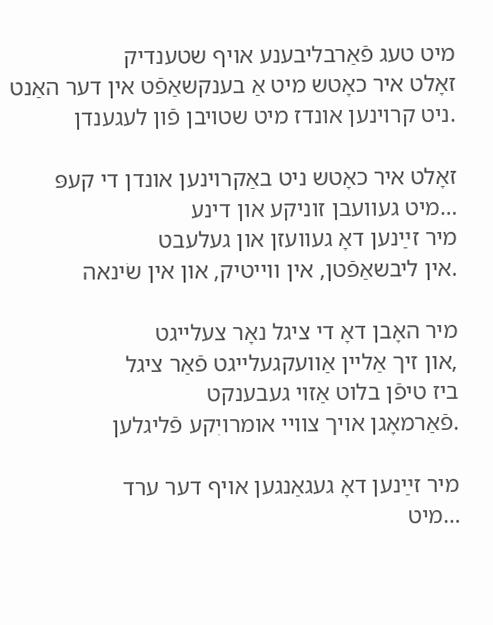מיט טעג פֿאַרבליבענע אויף שטענדיק
זאָלט איר כאָטש מיט אַ בענקשאַפֿט אין דער האַנט
.ניט קרוינען אונדז מיט שטויבן פֿון לעגענדן

זאָלט איר כאָטש ניט באַקרוינען אונדן די קעפּ
…מיט געוועבן זוניקע און דינע
מיר זײַנען דאָ געוועזן און געלעבט
.אין ליבשאַפֿטן, אין ווייטיק, און אין שׂינאה

מיר האָבן דאָ די ציגל נאָר צעלייגט
,און זיך אַליין אַוועקגעלייגט פֿאַר ציגל
ביז טיפֿן בלוט אַזוי געבענקט
.פֿאַרמאָגן אויך צוויי אומרויִקע פֿליגלען

מיר זײַנען דאָ געגאַנגען אויף דער ערד
…מיט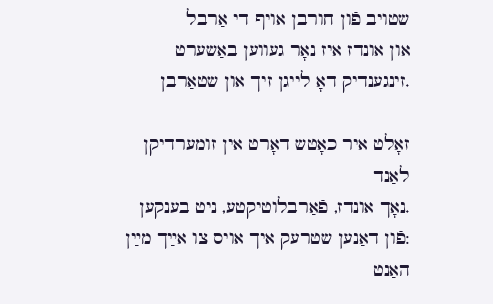שטויב פֿון חורבן אויף די אַרבל
און אונדז איז נאָר געווען באַשערט
.זינגענדיק דאָ לייגן זיך און שטאַרבן

זאָלט איר כאָטש דאָרט אין זומערדיקן לאַנד
.נאָך אונדז, פֿאַרבלוטיקטע, ניט בענקען
:פֿון דאַנען שטרעק איך אויס צו אײַך מײַן האַנט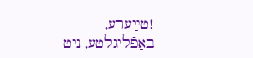!טײַערע, באַפֿליגלטע, ניט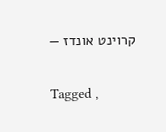קרוינט אונדז —

Tagged ,